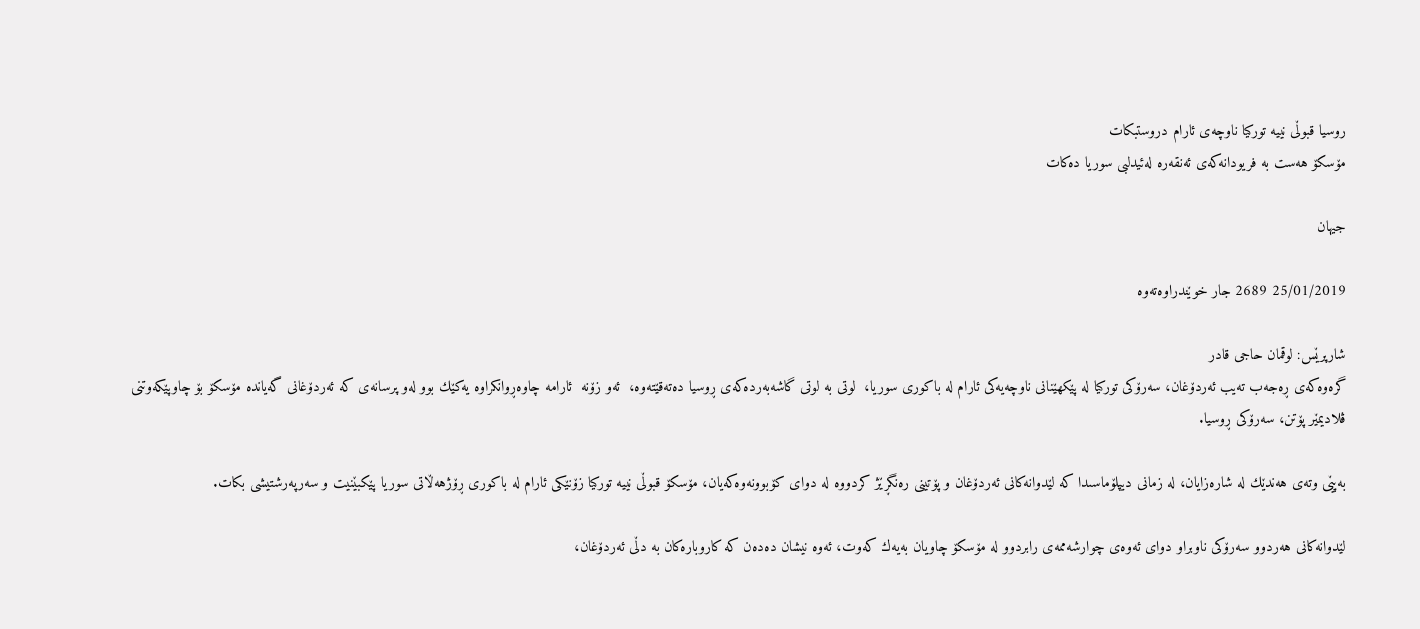روسیا قبوڵی نییە توركیا ناوچەی ئارام دروستبكات
مۆسكۆ هەست بە فریودانەكەی ئەنقەرە لەئیدلبی سوریا دەكات

جیهان

25/01/2019 2689 جار خوێندراوه‌ته‌وه

شارپرێس: لوقمان حاجى قادر
گره‌وه‌كه‌ى ڕه‌جه‌ب ته‌یب ئه‌ردۆغان، سه‌رۆكى توركیا له‌ پێكهێنانى ناوچه‌یه‌كى ئارام له‌ باكورى سوریا،  لوتى به‌ لوتى گاشه‌به‌رده‌كه‌ى ڕوسیا ده‌ته‌قێته‌وه،  ئه‌و زۆنه‌  ئارامه‌ چاوه‌ڕوانكراوه‌ یه‌كێك بوو له‌و پرسانه‌ى كه‌ ئه‌ردۆغانی گه‌یانده‌ مۆسكۆ بۆ چاوپێكه‌وتنى ڤلادیمێر پۆتن، سه‌رۆكى ڕوسیا.

به‌پێی وته‌ی هه‌ندێك له‌ شاره‌زایان، له‌ زمانى دیپلۆماسىدا كه‌ لێدوانه‌كانى ئه‌ردۆغان و پۆتینی ره‌نگڕێژ كردووه‌ له‌ دوای كۆبوونه‌وه‌كه‌یان، مۆسكۆ قبوڵى نییه‌ توركیا زۆنێكى ئارام له‌ باكورى ڕۆژهه‌ڵاتى سوریا پێكبێنیت و سه‌رپه‌رشتیشى بكات.

لێدوانه‌كانى هه‌ردوو سه‌رۆكى ناوبراو دواى ئه‌وه‌ی چوارشه‌ممه‌ی رابردوو له‌ مۆسكۆ چاویان به‌یه‌ك كه‌وت، ئه‌وه‌ نیشان ده‌ده‌ن كه‌ كاروباره‌كان به‌ دڵى ئه‌ردۆغان،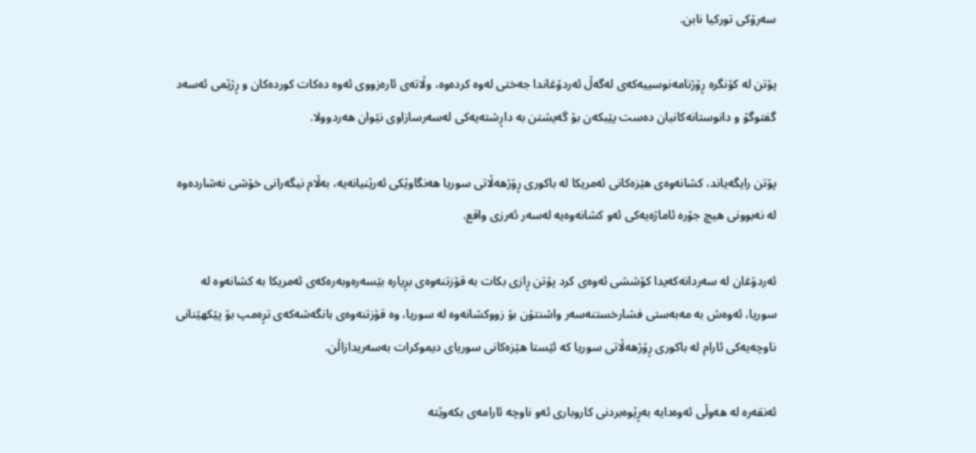سه‌رۆكى توركیا نابن.

پۆتن له‌ كۆنگره‌ ڕۆژنامه‌نوسییه‌كه‌ى له‌گه‌ڵ ئه‌ردۆغاندا جه‌ختى له‌وه‌ كرده‌وه‌، وڵاته‌ى ئاره‌زووى ئه‌وه‌ ده‌كات كورده‌كان و ڕژێمى ئه‌سه‌د گفتوگۆ و دانوستانه‌كانیان ده‌ست پێبكه‌ن بۆ گه‌یشتن به‌ داڕشته‌یه‌كى له‌سه‌رسازاوى نێوان هه‌ردوولا.

پۆتن رایگه‌یاند، كشانه‌وه‌ى هێزه‌كانى ئه‌مریكا له‌ باكورى ڕۆژهه‌ڵاتى سوریا هه‌نگاوێكى ئه‌رێنیانه‌یه‌، به‌ڵام نیگه‌رانى خۆشى نه‌شارده‌وه‌ له‌ نه‌بوونى هیچ جۆره‌ ئاماژه‌یه‌كى ئه‌و كشانه‌وه‌یه‌ له‌سه‌ر ئه‌رزى واقع.

ئه‌ردۆغان له‌ سه‌ردانه‌كه‌یدا كۆششى ئه‌وه‌ى كرد پۆتن ڕازى بكات به‌ قۆزتنه‌وه‌ى بڕیاره‌‌ بێسه‌ره‌وبه‌ره‌كه‌ى ئه‌مریكا به‌ كشانه‌وه‌ له‌ سوریا، ئه‌وه‌ش به‌ مه‌به‌ستى فشارخستنه‌سه‌ر واشنتۆن بۆ زووكشانه‌وه‌ له‌ سوریا، وه‌ قۆزتنه‌وه‌ى بانگه‌شه‌كه‌ى تڕه‌مپ بۆ پێكهێنانى ناوچه‌یه‌كى ئارام له‌ باكورى ڕۆژهه‌ڵاتى سوریا كه‌ ئێستا هێزه‌كانى سوریاى دیموكرات به‌سه‌ریدازاڵن.

ئه‌نقه‌ره‌ له‌ هه‌وڵى ئه‌وه‌دایه‌ به‌ڕێوه‌بردنى كاروبارى ئه‌و ناوچه‌ ئارامه‌ى بكه‌وێته‌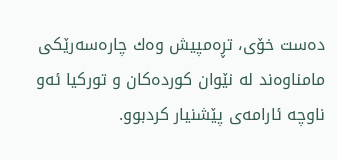ده‌ست خۆى، تڕه‌مپیش وه‌ك چاره‌سه‌رێكى مامناوه‌ند له‌ نێوان كورده‌كان و توركیا ئه‌و ناوچه‌ ئارامه‌ى پێشنیار كردبوو.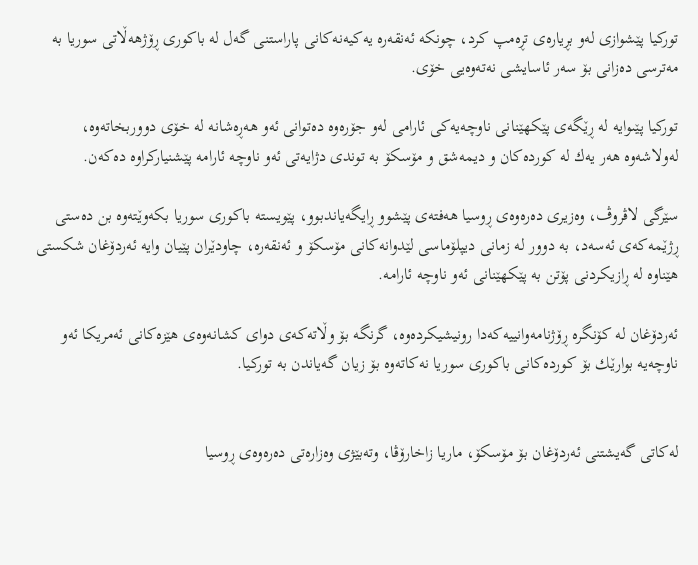توركیا پێشوازى له‌و بڕیاره‌ى تڕه‌مپ كرد، چونكه‌ ئه‌نقه‌ره‌ یه‌كیه‌نه‌كانى پاراستنى گه‌ل له‌ باكورى ڕۆژهه‌ڵاتى سوریا به‌ مه‌ترسى ده‌زانى بۆ سه‌ر ئاسایشى نه‌ته‌وه‌یى خۆى.

توركیا پێىوایه‌ له‌ ڕێگه‌ى پێكهێنانى ناوچه‌یه‌كى ئارامى له‌و جۆره‌وه‌‌ ده‌توانى ئه‌و هه‌ڕه‌شانه‌ له‌ خۆى دووربخاته‌وه‌، له‌ولاشه‌وه‌ هه‌ر یه‌ك له‌ كورده‌كان و دیمه‌شق و مۆسكۆ به‌ توندى دژایه‌تى ئه‌و ناوچه‌ ئارامه‌ پێشنیاركراوه‌ ده‌كه‌ن.

سێرگی لاڤروڤ، وه‌زیرى ده‌ره‌وه‌ى ڕوسیا هه‌فته‌ى پێشوو ڕایگه‌یاندبوو، پێویسته‌ باكورى سوریا بكه‌وێته‌وه‌ بن ده‌ستى ڕژێمه‌كه‌ى ئه‌سه‌د، به‌ دوور له‌ زمانى دیپلۆماسى لێدوانه‌كانى مۆسكۆ و ئه‌نقه‌ره‌، چاودێران پێیان وایه‌ ئه‌ردۆغان شكستى هێناوه‌ له‌ ڕازیكردنى پۆتن به‌ پێكهێنانى ئه‌و ناوچه‌ ئارامه‌.

ئه‌ردۆغان له‌ كۆنگره‌ ڕۆژنامه‌وانییه‌كه‌دا رونیشیكرده‌وه‌، گرنگه‌ بۆ وڵاته‌كه‌ى دواى كشانه‌وه‌ى هێزه‌كانى ئه‌مریكا ئه‌و ناوچه‌یه‌ بوارێك بۆ كورده‌كانى باكورى سوریا نه‌كاته‌وه‌ بۆ زیان گه‌یاندن به‌ توركیا.


له‌كاتی گه‌یشتنى ئه‌ردۆغان بۆ مۆسكۆ، ماریا زاخارۆڤا، وته‌بێژى وه‌زاره‌تى ده‌ره‌وه‌ى ڕوسیا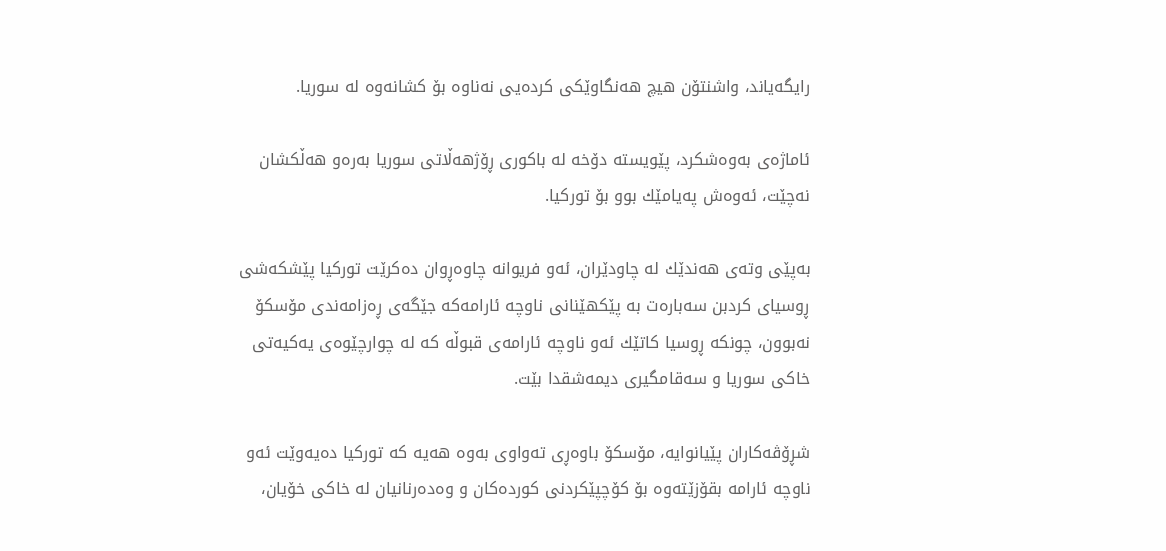رایگه‌یاند، واشنتۆن هیچ هه‌نگاوێكى كرده‌یى نه‌ناوه‌ بۆ كشانه‌وه‌ له‌ سوریا.

ئاماژه‌ی به‌وه‌شكرد، پێویسته‌ دۆخه‌ له‌ باكورى ڕۆژهه‌ڵاتى سوریا به‌ره‌و هه‌ڵكشان نه‌چێت، ئه‌وه‌ش په‌یامێك بوو بۆ توركیا.

به‌پێی وته‌ی هه‌ندێك له‌ چاودێران، ئه‌و فریوانه‌ چاوه‌ڕوان ده‌كرێت توركیا پێشكه‌شى ڕوسیاى كردبن سه‌باره‌ت به‌ پێكهێنانى ناوچه‌ ئارامه‌كه‌ جێگه‌ى ڕه‌زامه‌ندى مۆسكۆ نه‌بوون، چونكه‌ ڕوسیا كاتێك ئه‌و ناوچه‌ ئارامه‌ى قبوڵه‌ كه‌ له‌ چوارچێوه‌ى یه‌كیه‌تى خاكى سوریا و سه‌قامگیرى دیمه‌شقدا بێت.

شڕۆڤه‌كاران پێیانوایه‌، مۆسكۆ باوه‌ڕى ته‌واوى به‌وه‌ هه‌یه‌ كه‌ توركیا ده‌یه‌وێت ئه‌و ناوچه‌ ئارامه‌ بقۆزێته‌وه‌ بۆ كۆچپێكردنى كورده‌كان و وه‌ده‌رنانیان له‌ خاكى خۆیان،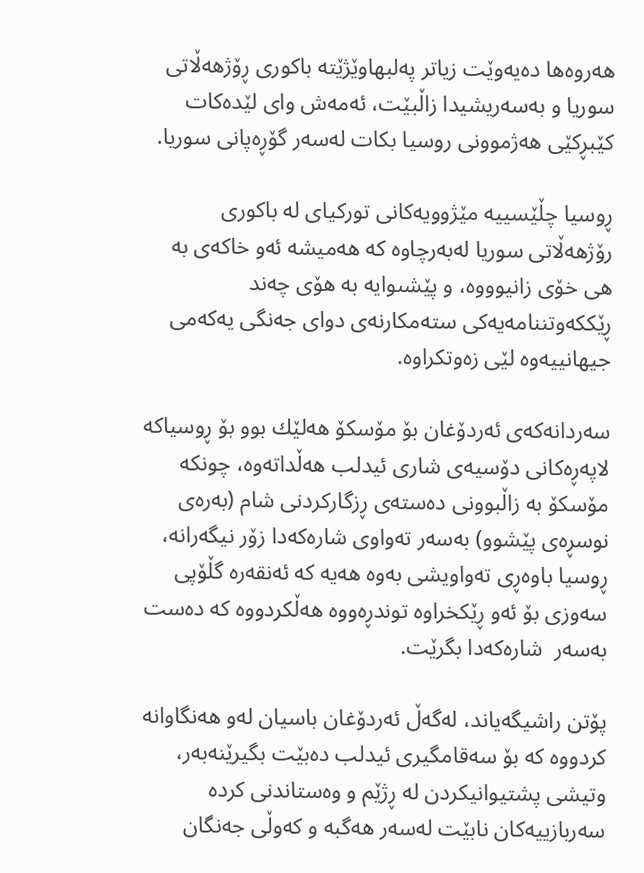هه‌روه‌ها ده‌یه‌وێت زیاتر په‌لبهاوێژێته‌ باكورى ڕۆژهه‌ڵاتى سوریا و به‌سه‌ریشیدا زاڵبێت، ئه‌مه‌ش واى لێده‌كات كێبڕكێى هه‌ژموونى روسیا بكات له‌سه‌ر گۆڕه‌پانى سوریا.

ڕوسیا چڵێسییه‌ مێژوویه‌كانى توركیاى له‌ باكورى رۆژهه‌ڵاتى سوریا له‌به‌رچاوه‌ كه‌ هه‌میشه‌ ئه‌و خاكه‌ى به‌ هى خۆى زانیوووه‌، و پێشىوایه‌ به‌ هۆى چه‌ند ڕێككه‌وتننامه‌یه‌كى سته‌مكارنه‌ى دواى جه‌نگى یه‌كه‌مى جیهانییه‌وه‌‌ لێى زه‌وتكراوه‌.

سه‌ردانه‌كه‌ى ئه‌ردۆغان بۆ مۆسكۆ هه‌لێك بوو بۆ ڕوسیاكه‌ لاپه‌ڕه‌كانى دۆسیه‌ى شارى ئیدلب هه‌ڵداته‌وه‌، چونكه‌ مۆسكۆ به‌ زاڵبوونى ده‌سته‌ى ڕزگاركردنى شام (به‌ره‌ى نوسڕه‌ى پێشوو) به‌سه‌ر ته‌واوى شاره‌كه‌دا زۆر نیگه‌رانه‌، ڕوسیا باوه‌ڕى ته‌واویشى به‌وه‌ هه‌یه‌ كه‌ ئه‌نقه‌ره‌ گڵۆپى سه‌وزى بۆ ئه‌و ڕێكخراوه‌ توندڕه‌ووه‌ هه‌ڵكردووه‌ كه‌ ده‌ست به‌سه‌ر  شاره‌كه‌دا بگرێت.

پۆتن راشیگه‌یاند، له‌گه‌ڵ ئه‌ردۆغان باسیان له‌و هه‌نگاوانه‌ كردووه‌ كه‌ بۆ سه‌قامگیرى ئیدلب ده‌بێت بگیرێنه‌به‌ر، وتیشى پشتیوانیكردن له‌ ڕژێم و وه‌ستاندنى كرده‌ سه‌ربازییه‌كان نابێت له‌سه‌ر هه‌گبه‌ و كه‌وڵى جه‌نگان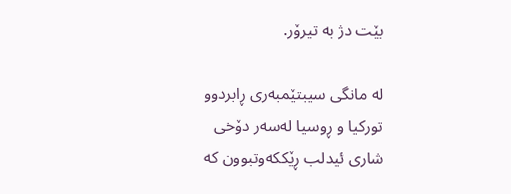بێت دژ به‌ تیرۆر.

له‌ مانگی سیبتێمبه‌رى ڕابردوو توركیا و ڕوسیا له‌سه‌ر دۆخى شارى ئیدلب ڕێككه‌وتبوون كه‌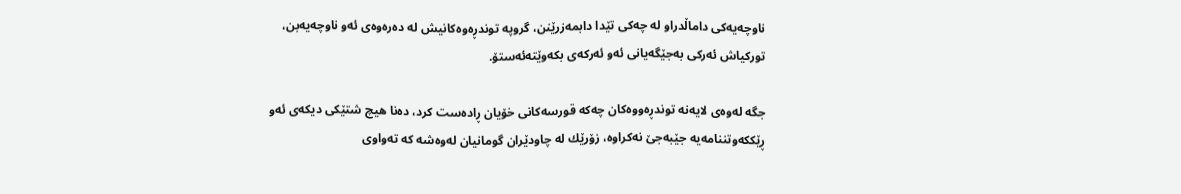ناوچه‌یه‌كى داماڵدراو له‌ چه‌كى تێدا دابمه‌زرێنن، گروپه‌ توندڕه‌وه‌كانیش له‌ ده‌ره‌وه‌ى ئه‌و ناوچه‌یه‌بن، توركیاش ئه‌ركى به‌جێگه‌یانى ئه‌و ئه‌ركه‌ى بكه‌وێته‌ئه‌ستۆ.

جگه‌ له‌وه‌ى لایه‌نه‌ توندڕه‌ووه‌كان چه‌كه‌ قورسه‌كانى خۆیان ڕاده‌ست كرد، ده‌نا هیچ شتێكى دیكه‌ى ئه‌و ڕێككه‌وتننامه‌یه‌ جێبه‌جێ نه‌كراوه‌، زۆرێك له‌ چاودێران گومانیان له‌وه‌شه‌‌ كه‌ ته‌واوى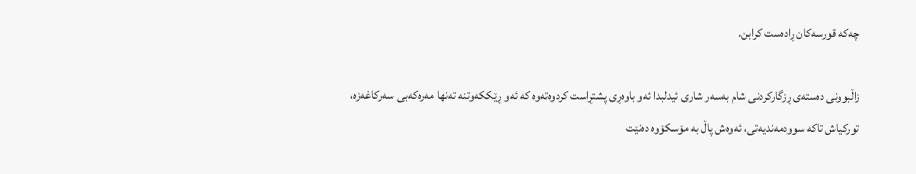چه‌كه‌ قورسه‌كان ڕاده‌ست كرابن.

زاڵبوونى ده‌سته‌ى ڕزگاركردنى شام به‌سه‌ر شارى ئیدلبدا ئه‌و باوه‌ڕى پشتڕاست كردوه‌ته‌وه‌ كه‌ ئه‌و ڕێككه‌وتنه‌ ته‌نها مه‌ره‌‌كه‌بى سه‌ركاغه‌زه‌، توركیاش تاكه‌ سوودمه‌ندیه‌تى، ئه‌وه‌ش‌ پاڵ به‌ مۆسكۆوه‌ ده‌نێت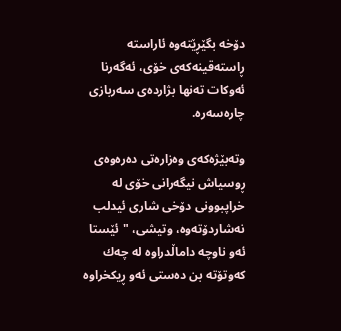دۆخه‌ بگێڕێته‌وه‌ ئاراسته‌ ڕاسته‌قینه‌كه‌ى خۆى، ئه‌گه‌رنا ئه‌وكات ته‌نها بژارده‌ى سه‌ربازى چاره‌سه‌ره‌.

وته‌بێژه‌كه‌ى وه‌زاره‌تى ده‌ره‌وه‌ى ڕوسیاش نیگه‌رانى خۆى له‌ خراپبوونى دۆخى شارى ئیدلب نه‌شاردۆته‌وه‌، وتیشى، "ئێستا ئه‌و ناوچه‌ داماڵدراوه‌ له‌ چه‌ك كه‌وتۆته‌ بن ده‌ستى ئه‌و ڕیكخراوه‌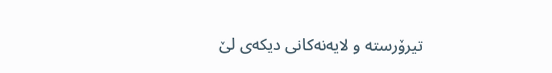تیرۆرسته‌ و لایه‌نه‌كانى دیكه‌ى لێ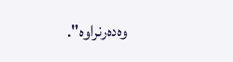وه‌ده‌رنراوه‌".